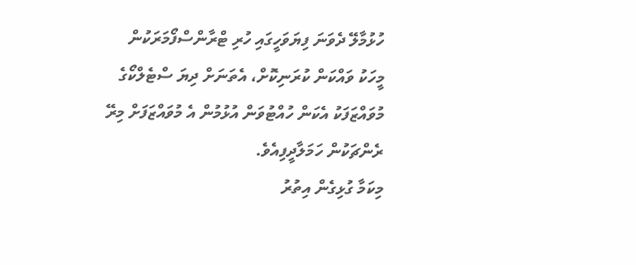ހުޅުމާލޭ ދެވަނަ ފިޔަވަހީގައި ހުރި ޓްރާންސްފޯމަރަކުން މީހަކު ވައްކަން ކުރަނިކޮށް، އެތަނަށް ދިޔަ ސްޓެލްކޯގެ މުވައްޒަފަކު އެކަން ހުއްޓުވަން އުޅުމުން އެ މުވައްޒަފަށް މިރޭ ރެންޗަކުން ހަމަލާދީފިއެވެ.
މިކަމާ ގުޅިގެން އިތުރު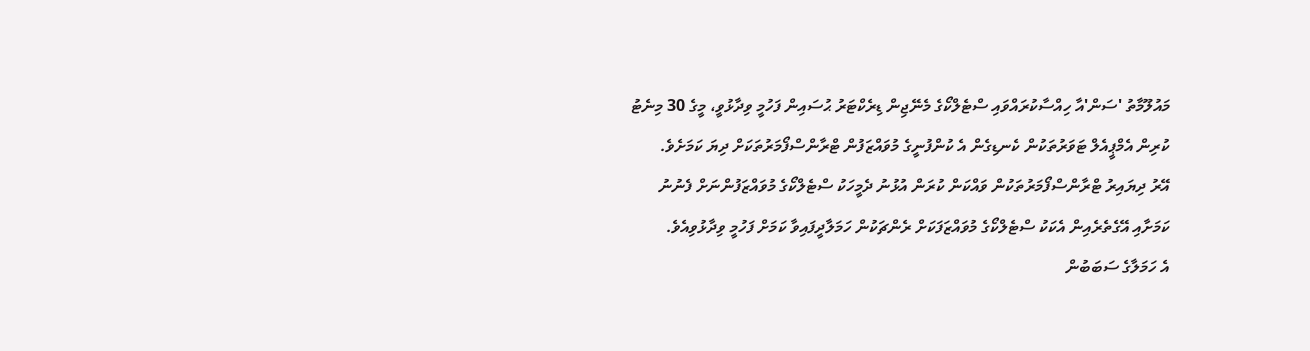މައުލޫމާތު 'ސަން'އާ ހިއްސާކުރައްވައި ސްޓެލްކޯގެ މެނޭޖިން ޑިރެކްޓަރު ޙުސައިން ފަހުމީ ވިދާޅުވީ، މީގެ 30 މިނެޓު ކުރިން އެމްޕީއެލް ޓަވަރުތަކުން ކެނޑިގެން އެ ކުންފުނީގެ މުވައްޒަފުން ޓްރާންސްފޯމަރުތަކަށް ދިޔަ ކަމަށެވެ.
އޭރު ދިޔައިރު ޓްރާންސްފޯމަރުތަކުން ވައްކަން ކުރަން އުޅުނު ދެމީހަކު ސްޓެލްކޯގެ މުވައްޒަފުންނަށް ފެނުނު ކަމަށާއި އޭގެތެރެއިން އެކަކު ސްޓެލްކޯގެ މުވައްޒަފަކަށް ރެންޗަކުން ހަމަލާދީފައިވާ ކަމަށް ފަހުމީ ވިދާޅުވިއެވެ.
އެ ހަމަލާގެ ސަބަބުން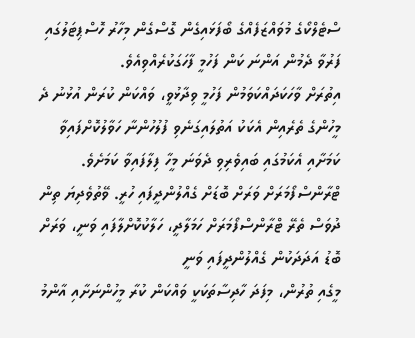ސްޓެލްކޯގެ މުވައްޒަފެއްގެ ބޯފަޅައިގެން ގޮސްގެން މިހާރު ހޮސްޕިޓަލުގައި ފަރުވާ ދެމުން އަންނަ ކަން ފަހުމީ ފާހަގަކުރެއްވިއެވެ.
އިތުރަށް ވާހަކަދައްކަވަމުން ފަހުމީ ވިދާޅުވީ، ވައްކަން ކުރަން އުޅުނު ދެ މީހުންގެ ތެރެއިން އެކަކު އަތުލައިގަނެވި ފުލުހުންނާ ހަވާލުކޮށްފައިވާ ކަމަށާއި އެކަމުގައި ބައިވެރިވި ދެވަނަ މީހާ ފިލާފައިވާ ކަމަށެވެ.
ޓްރާންސްފޯމަރަށް ވަރަށް ބޮޑަށް ގެއްލުންދީފައި ހުރީ. ވޭތުވެދިޔަ ތިން ދުވަސް ތެރޭ ޓްރާންސްފޯމަރަށް ހަމަލާދީ، ހަލާކުކޮށްލާފައި ވަނީ، ވަރަށް ބޮޑު އަދަދަކުން ގެއްލުންދީފައި ވަނީ
މީގެއި ތުރުން، މިފަދަ ހާދިސާތަކަކީ ވައްކަން ކުރާ މީހުންނަށާއި އާންމު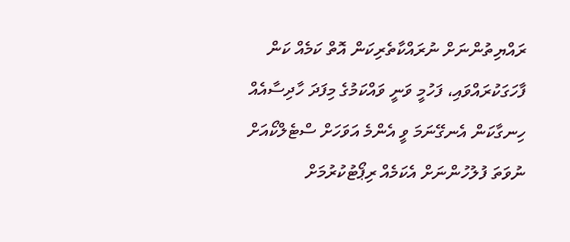ރައްޔިތުންނަށް ނުރައްކާތެރިކަން އޮތް ކަމެއް ކަން ފާހަގަކުރައްވައި، ފަހުމީ ވަނީ ވައްކަމުގެ މިފަދަ ހާދިސާއެއް ހިނގާކަން އެނގޭނަމަ ވީ އެންމެ އަވަހަށް ސްޓެލްކޯއަށް ނުވަތަ ފުލުހުންނަށް އެކަމެއް ރިޕޯޓުކުރުމަށް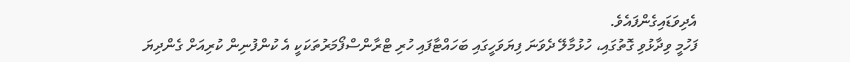އެދިވަޑައިގެންފައެވެ.
ފަހުމީ ވިދާޅުވި ގޮތުގައި، ހުޅުމާލޭ ދެވަނަ ފިޔަވަހީގައި ބަހައްޓާފައި ހުރި ޓްރާންސްފޯމަރުތަކަކީ އެ ކުންފުނިން ކުރިއަށް ގެންދިޔަ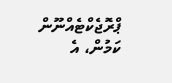ޕްރޮޖެކްޓެއްނޫން ކަމުން، އެ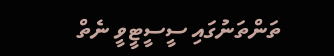ތަންތަނުގައި ސީސީޓީވީ ނެތް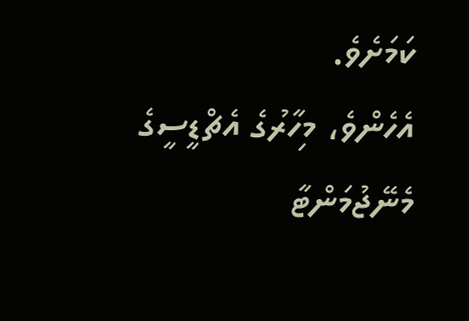ކަމަށެވެ.
އެހެންވެ، މިހާރުގެ އެޗްޑީސީގެ މެނޭޖުމަންޓާ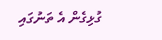ގުޅިގެން އެ ތަނުގައި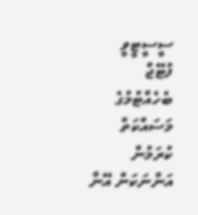ސީސީޓީވީ ފުޓޭޖް ބެހެއްޓުމުގެ މަސައްކަތް ކުރަމުން އަންނަކަން އޭނާ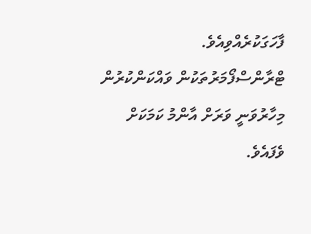ފާހަގަކުރެއްވިއެވެ.
ޓްރާންސްފޯމަރުތަކުން ވައްކަންކުރުން މިހާރުވަނީ ވަރަށް އާންމު ކަމަކަށް ވެފައެވެ.